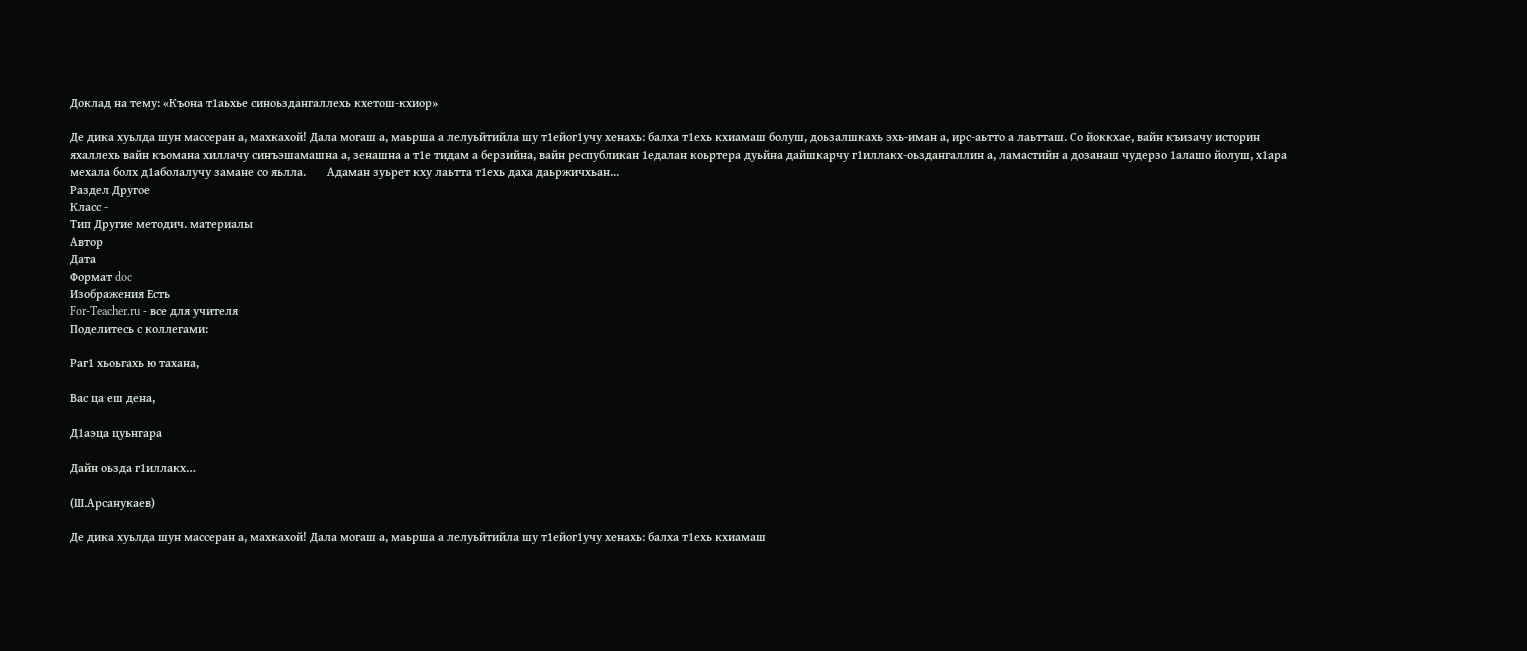Доклад на тему: «Къона т1аьхье синоьздангаллехь кхетош-кхиор»

Де дика хуьлда шун массеран а, махкахой! Дала могаш а, маьрша а лелуьйтийла шу т1ейог1учу хенахь: балха т1ехь кхиамаш болуш, доьзалшкахь эхь-иман а, ирс-аьтто а лаьтташ. Со йоккхае, вайн къизачу историн яхаллехь вайн къомана хиллачу синъэшамашна а, зенашна а т1е тидам а берзийна, вайн республикан 1едалан коьртера дуьйна дайшкарчу г1иллакх-оьздангаллин а, ламастийн а дозанаш чудерзо 1алашо йолуш, х1ара мехала болх д1аболалучу замане со яьлла.       Адаман зуьрет кху лаьтта т1ехь даха даьржичхьан...
Раздел Другое
Класс -
Тип Другие методич. материалы
Автор
Дата
Формат doc
Изображения Есть
For-Teacher.ru - все для учителя
Поделитесь с коллегами:

Раг1 хьоьгахь ю тахана,

Вас ца еш дена,

Д1аэца цуьнгара

Дайн оьзда г1иллакх…

(Ш.Арсанукаев)

Де дика хуьлда шун массеран а, махкахой! Дала могаш а, маьрша а лелуьйтийла шу т1ейог1учу хенахь: балха т1ехь кхиамаш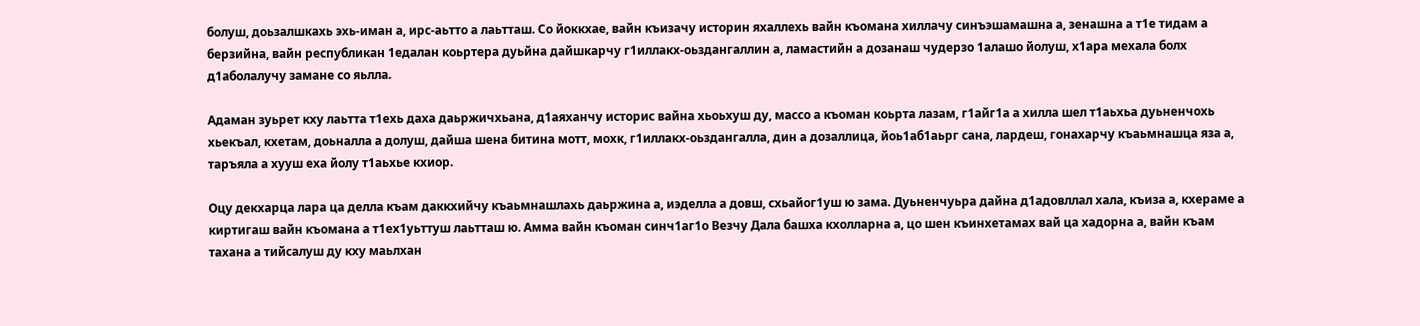болуш, доьзалшкахь эхь-иман а, ирс-аьтто а лаьтташ. Со йоккхае, вайн къизачу историн яхаллехь вайн къомана хиллачу синъэшамашна а, зенашна а т1е тидам а берзийна, вайн республикан 1едалан коьртера дуьйна дайшкарчу г1иллакх-оьздангаллин а, ламастийн а дозанаш чудерзо 1алашо йолуш, х1ара мехала болх д1аболалучу замане со яьлла.

Адаман зуьрет кху лаьтта т1ехь даха даьржичхьана, д1аяханчу историс вайна хьоьхуш ду, массо а къоман коьрта лазам, г1айг1а а хилла шел т1аьхьа дуьненчохь хьекъал, кхетам, доьналла а долуш, дайша шена битина мотт, мохк, г1иллакх-оьздангалла, дин а дозаллица, йоь1аб1аьрг сана, лардеш, гонахарчу къаьмнашца яза а, таръяла а хууш еха йолу т1аьхье кхиор.

Оцу декхарца лара ца делла къам даккхийчу къаьмнашлахь даьржина а, иэделла а довш, схьайог1уш ю зама. Дуьненчуьра дайна д1адовллал хала, къиза а, кхераме а киртигаш вайн къомана а т1ех1уьттуш лаьтташ ю. Амма вайн къоман синч1аг1о Везчу Дала башха кхолларна а, цо шен къинхетамах вай ца хадорна а, вайн къам тахана а тийсалуш ду кху маьлхан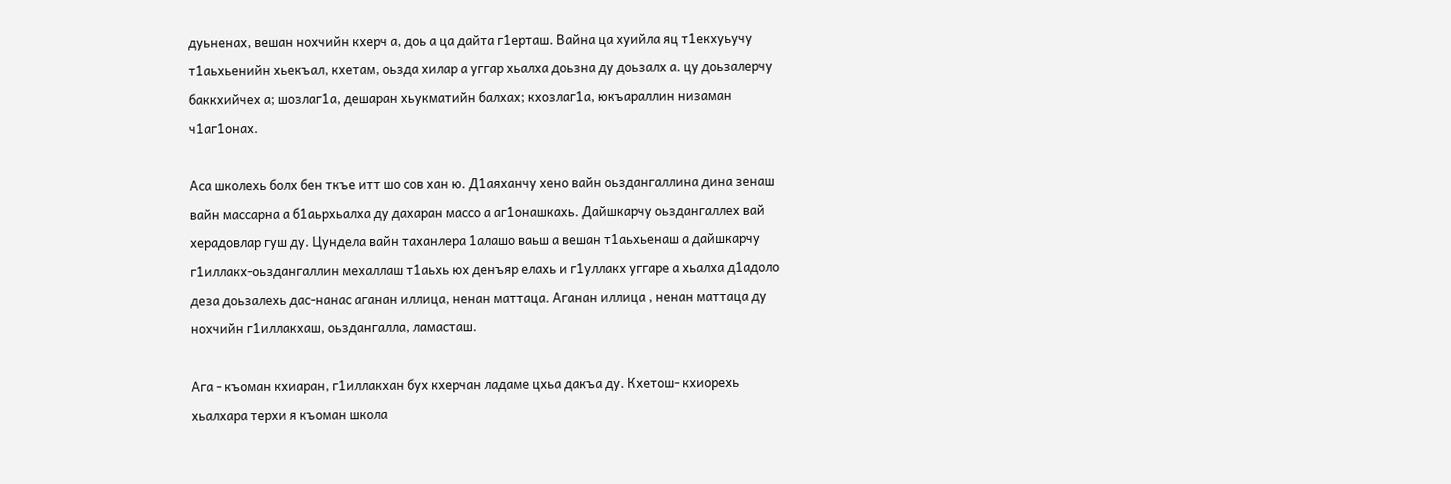дуьненах, вешан нохчийн кхерч а, доь а ца дайта г1ерташ. Вайна ца хуийла яц т1екхуьучу т1аьхьенийн хьекъал, кхетам, оьзда хилар а уггар хьалха доьзна ду доьзалх а. цу доьзалерчу баккхийчех а; шозлаг1а, дешаран хьукматийн балхах; кхозлаг1а, юкъараллин низаман ч1аг1онах.

Аса школехь болх бен ткъе итт шо сов хан ю. Д1аяханчу хено вайн оьздангаллина дина зенаш вайн массарна а б1аьрхьалха ду дахаран массо а аг1онашкахь. Дайшкарчу оьздангаллех вай херадовлар гуш ду. Цундела вайн таханлера 1алашо ваьш а вешан т1аьхьенаш а дайшкарчу г1иллакх-оьздангаллин мехаллаш т1аьхь юх денъяр елахь и г1уллакх уггаре а хьалха д1адоло деза доьзалехь дас-нанас аганан иллица, ненан маттаца. Аганан иллица , ненан маттаца ду нохчийн г1иллакхаш, оьздангалла, ламасташ.

Ага - къоман кхиаран, г1иллакхан бух кхерчан ладаме цхьа дакъа ду. Кхетош- кхиорехь хьалхара терхи я къоман школа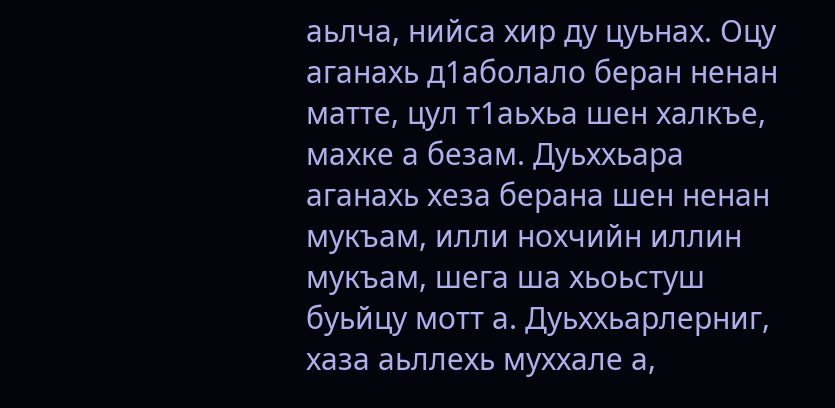аьлча, нийса хир ду цуьнах. Оцу аганахь д1аболало беран ненан матте, цул т1аьхьа шен халкъе, махке а безам. Дуьххьара аганахь хеза берана шен ненан мукъам, илли нохчийн иллин мукъам, шега ша хьоьстуш буьйцу мотт а. Дуьххьарлерниг, хаза аьллехь муххале а,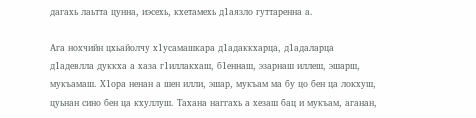дагахь лаьтта цунна, иэсехь, кхетамехь д1аязло гуттаренна а.

Ага нохчийн цхьайолчу х1усамашкара д1адаккхарца, д1адаларца д1адевлла дуккха а хаза г1иллакхаш, б1еннаш, эзарнаш иллеш, эшарш, мукъамаш. Х1ора ненан а шен илли, эшар, мукъам ма бу цо бен ца локхуш, цуьнан сино бен ца кхуллуш. Тахана наггахь а хезаш бац и мукъам, аганан,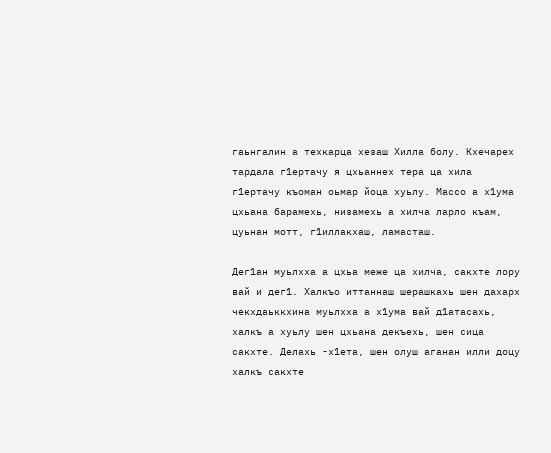гаьнгалин а техкарца хезаш Хилла болу. Кхечарех тардала г1ертачу я цхьаннех тера ца хила г1ертачу къоман оьмар йоца хуьлу. Массо а х1ума цхьана барамехь, низамехь а хилча ларло къам, цуьнан мотт, г1иллакхаш, ламасташ.

Дег1ан муьлхха а цхьа меже ца хилча, сакхте лору вай и дег1. Халкъо иттаннаш шерашкахь шен дахарх чекхдаьккхина муьлхха а х1ума вай д1атасахь, халкъ а хуьлу шен цхьана декъехь, шен сица сакхте. Делахь -х1ета, шен олуш аганан илли доцу халкъ сакхте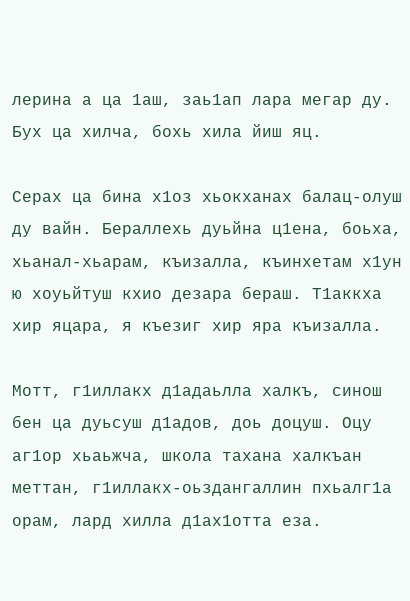лерина а ца 1аш, заь1ап лара мегар ду. Бух ца хилча, бохь хила йиш яц.

Серах ца бина х1оз хьокханах балац-олуш ду вайн. Бераллехь дуьйна ц1ена, боьха, хьанал-хьарам, къизалла, къинхетам х1ун ю хоуьйтуш кхио дезара бераш. Т1аккха хир яцара, я къезиг хир яра къизалла.

Мотт, г1иллакх д1адаьлла халкъ, синош бен ца дуьсуш д1адов, доь доцуш. Оцу аг1ор хьаьжча, школа тахана халкъан меттан, г1иллакх-оьздангаллин пхьалг1а орам, лард хилла д1ах1отта еза.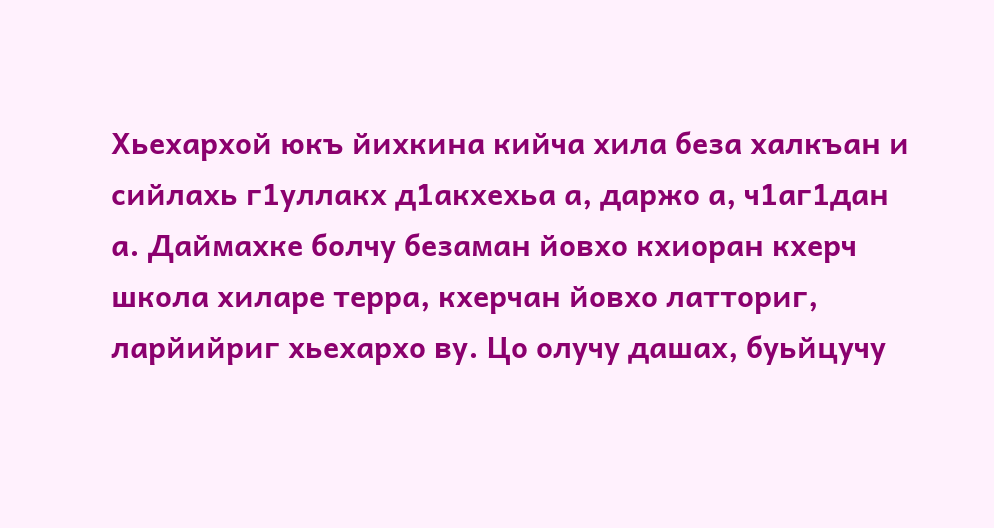Хьехархой юкъ йихкина кийча хила беза халкъан и сийлахь г1уллакх д1акхехьа а, даржо а, ч1аг1дан а. Даймахке болчу безаман йовхо кхиоран кхерч школа хиларе терра, кхерчан йовхо латториг, ларйийриг хьехархо ву. Цо олучу дашах, буьйцучу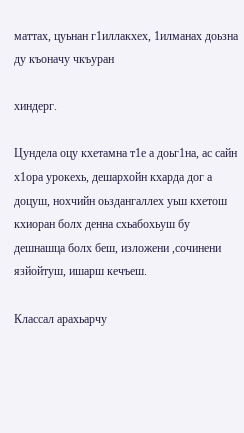маттах, цуьнан г1иллакхех, 1илманах доьзна ду къоначу чкъуран

хиндерг.

Цундела оцу кхетамна т1е а доьг1на, ас сайн х1ора урокехь, дешархойн кхарда дог а доцуш, нохчийн оьздангаллех уьш кхетош кхиоран болх денна схьабохьуш бу дешнашца болх беш, изложени ,сочинени язйойтуш, ишарш кечъеш.

Классал арахьарчу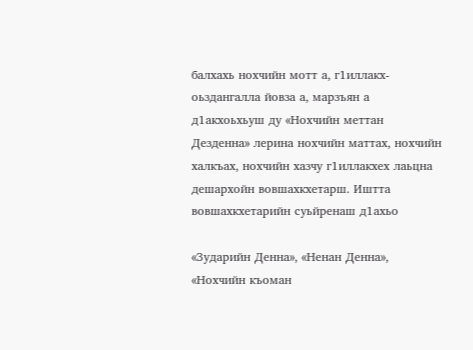балхахь нохчийн мотт а, г1иллакх-оьздангалла йовза а, марзъян а д1акхоьхьуш ду «Нохчийн меттан Дезденна» лерина нохчийн маттах, нохчийн халкъах, нохчийн хазчу г1иллакхех лаьцна дешархойн вовшахкхетарш. Иштта вовшахкхетарийн суьйренаш д1ахьо

«Зударийн Денна», «Ненан Денна», «Нохчийн къоман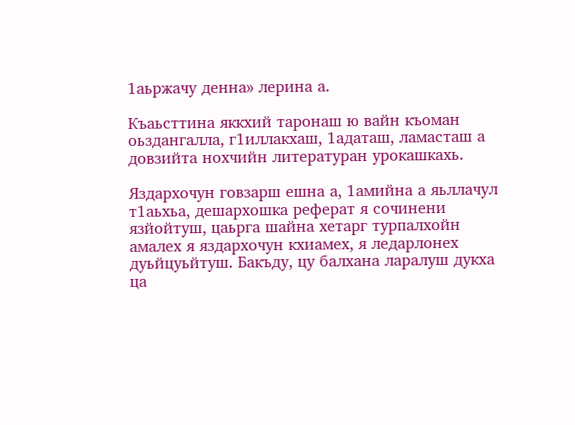1аьржачу денна» лерина а.

Къаьсттина яккхий таронаш ю вайн къоман оьздангалла, г1иллакхаш, 1адаташ, ламасташ а довзийта нохчийн литературан урокашкахь.

Яздархочун говзарш ешна а, 1амийна а яьллачул т1аьхьа, дешархошка реферат я сочинени язйойтуш, цаьрга шайна хетарг турпалхойн амалех я яздархочун кхиамех, я ледарлонех дуьйцуьйтуш. Бакъду, цу балхана ларалуш дукха ца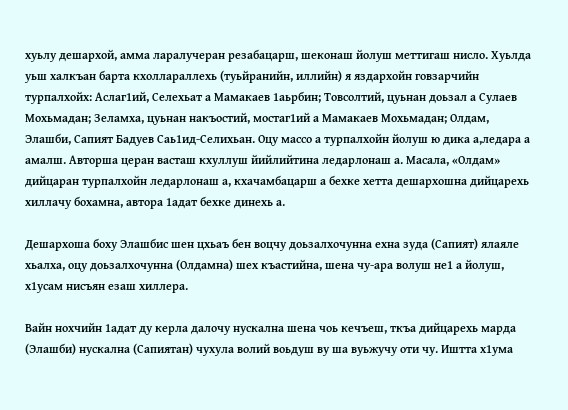хуьлу дешархой, амма ларалучеран резабацарш, шеконаш йолуш меттигаш нисло. Хуьлда уьш халкъан барта кхоллараллехь (туьйранийн, иллийн) я яздархойн говзарчийн турпалхойх: Аслаг1ий, Селехьат а Мамакаев 1аьрбин; Товсолтий, цуьнан доьзал а Сулаев Мохьмадан; Зеламха, цуьнан накъостий, мостаг1ий а Мамакаев Мохьмадан; Олдам, Элашби, Сапият Бадуев Саь1ид-Селихьан. Оцу массо а турпалхойн йолуш ю дика а,ледара а амалш. Авторша церан васташ кхуллуш йийлийтина ледарлонаш а. Масала, «Олдам» дийцаран турпалхойн ледарлонаш а, кхачамбацарш а бехке хетта дешархошна дийцарехь хиллачу бохамна, автора 1адат бехке динехь а.

Дешархоша боху Элашбис шен цхьаъ бен воцчу доьзалхочунна ехна зуда (Сапият) ялаяле хьалха, оцу доьзалхочунна (Олдамна) шех къастийна, шена чу-ара волуш не1 а йолуш, х1усам нисъян езаш хиллера.

Вайн нохчийн 1адат ду керла далочу нускална шена чоь кечъеш, ткъа дийцарехь марда (Элашби) нускална (Сапиятан) чухула волий воьдуш ву ша вуьжучу оти чу. Иштта х1ума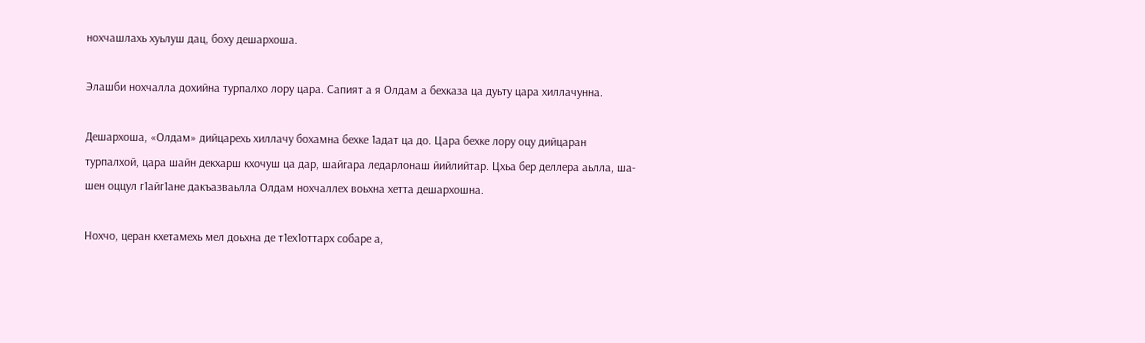нохчашлахь хуьлуш дац, боху дешархоша.

Элашби нохчалла дохийна турпалхо лору цара. Сапият а я Олдам а бехказа ца дуьту цара хиллачунна.

Дешархоша, «Олдам» дийцарехь хиллачу бохамна бехке 1адат ца до. Цара бехке лору оцу дийцаран турпалхой, цара шайн декхарш кхочуш ца дар, шайгара ледарлонаш йийлийтар. Цхьа бер деллера аьлла, ша-шен оццул г1айг1ане дакъазваьлла Олдам нохчаллех воьхна хетта дешархошна.

Нохчо, церан кхетамехь мел доьхна де т1ех1оттарх собаре а,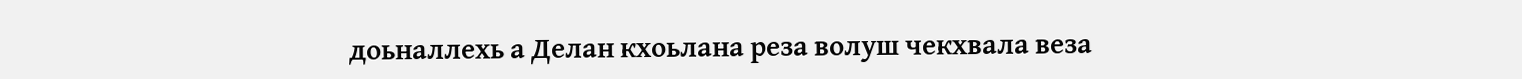доьналлехь а Делан кхоьлана реза волуш чекхвала веза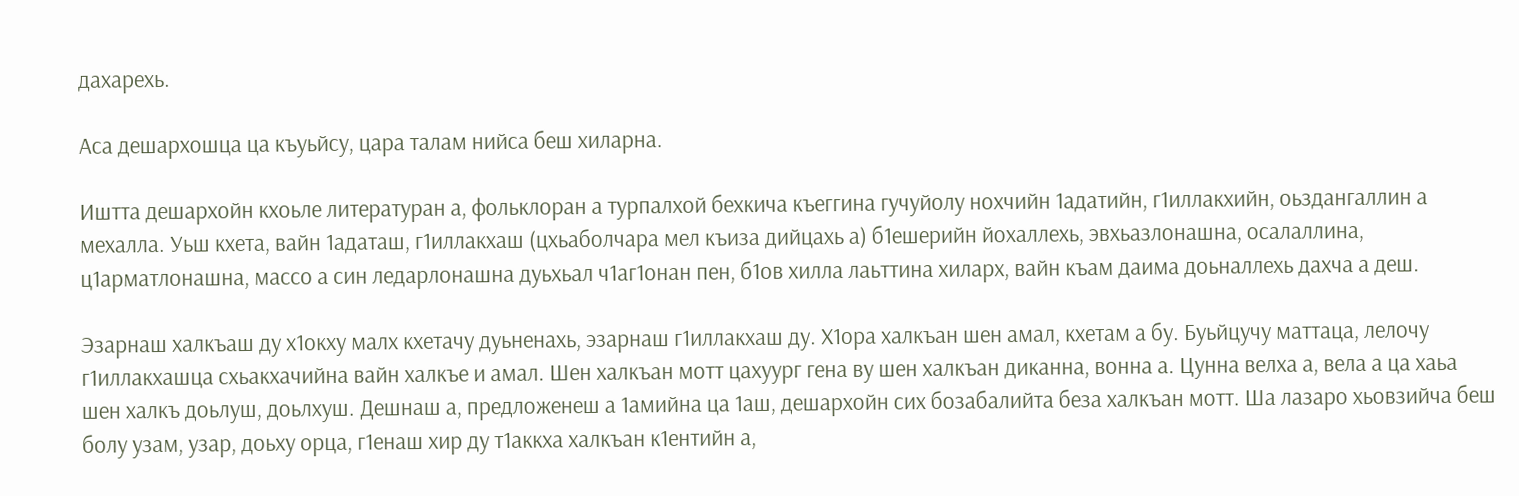дахарехь.

Аса дешархошца ца къуьйсу, цара талам нийса беш хиларна.

Иштта дешархойн кхоьле литературан а, фольклоран а турпалхой бехкича къеггина гучуйолу нохчийн 1адатийн, г1иллакхийн, оьздангаллин а мехалла. Уьш кхета, вайн 1адаташ, г1иллакхаш (цхьаболчара мел къиза дийцахь а) б1ешерийн йохаллехь, эвхьазлонашна, осалаллина, ц1арматлонашна, массо а син ледарлонашна дуьхьал ч1аг1онан пен, б1ов хилла лаьттина хиларх, вайн къам даима доьналлехь дахча а деш.

Эзарнаш халкъаш ду х1окху малх кхетачу дуьненахь, эзарнаш г1иллакхаш ду. Х1ора халкъан шен амал, кхетам а бу. Буьйцучу маттаца, лелочу г1иллакхашца схьакхачийна вайн халкъе и амал. Шен халкъан мотт цахуург гена ву шен халкъан диканна, вонна а. Цунна велха а, вела а ца хаьа шен халкъ доьлуш, доьлхуш. Дешнаш а, предложенеш а 1амийна ца 1аш, дешархойн сих бозабалийта беза халкъан мотт. Ша лазаро хьовзийча беш болу узам, узар, доьху орца, г1енаш хир ду т1аккха халкъан к1ентийн а,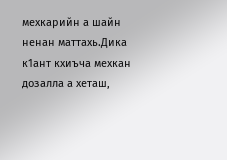мехкарийн а шайн ненан маттахь.Дика к1ант кхиъча мехкан дозалла а хеташ,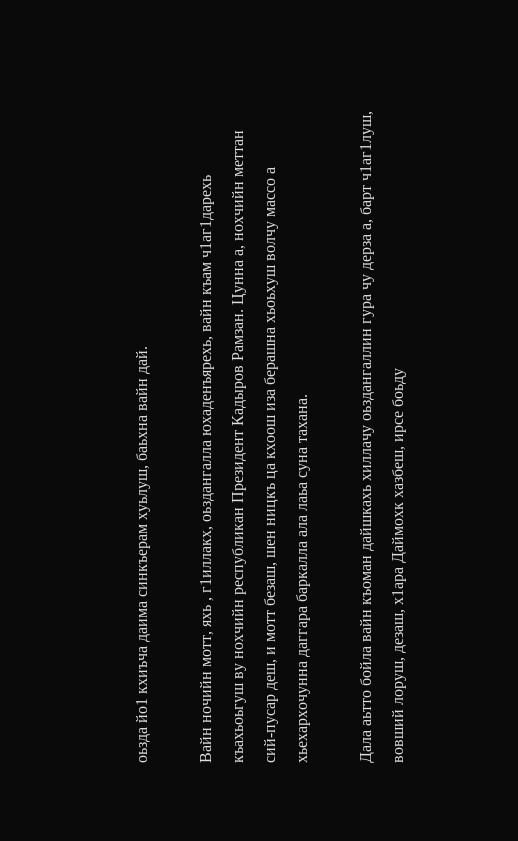оьзда йо1 кхиъча даима синкъерам хуьлуш, баьхна вайн дай.

Вайн ночийн мотт, яхь , г1иллакх, оьздангалла юхаденъярехь, вайн къам ч1аг1дарехь къахьоьгуш ву нохчийн республикан Президент Кадыров Рамзан. Цунна а, нохчийн меттан сий-пусар деш, и мотт безаш, шен ницкъ ца кхоош иза берашна хьоьхуш волчу массо а хьехархочунна даггара баркалла ала лаьа суна тахана.

Дала аьтто бойла вайн къоман дайшкахь хиллачу оьздангаллин гура чу дерза а, барт ч1аг1луш, вовший лоруш, дезаш, х1ара Даймохк хазбеш, ирсе боьду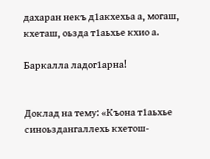дахаран некъ д1акхехьа а, могаш, кхеташ, оьзда т1аьхье кхио а.

Баркалла ладог1арна!


Доклад на тему: «Къона т1аьхье синоьздангаллехь кхетош-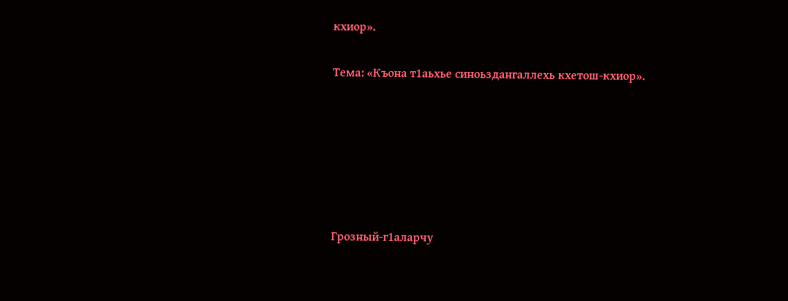кхиор».

Тема: «Къона т1аьхье синоьздангаллехь кхетош-кхиор».






Грозный-г1аларчу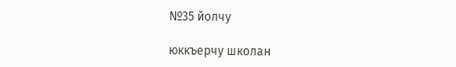№35 йолчу

юккъерчу школан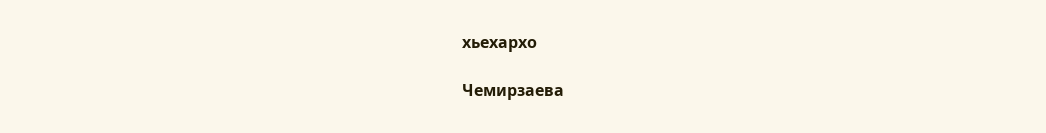хьехархо

Чемирзаева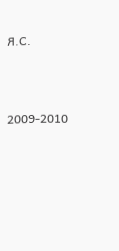Я.С.




2009-2010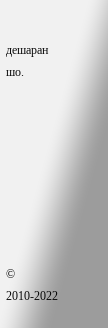дешаран шо.








© 2010-2022